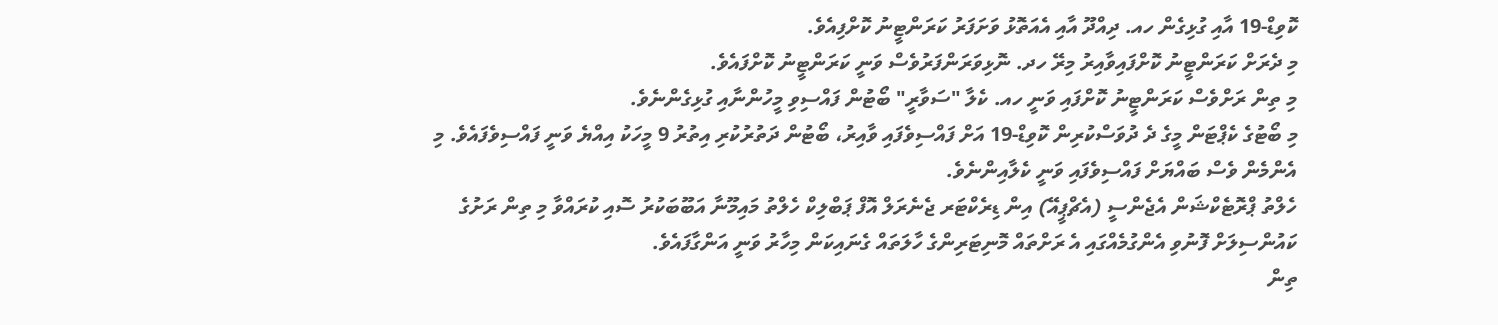ކޮވިޑް-19 އާއި ގުޅިގެން ހއ. ދިއްދޫ އާއި އެއަތޮޅު ވަށަފަރު ކަރަންޓީނު ކޮށްފިއެވެ.
މި ދެރަށް ކަރަންޓީނު ކޮށްފައިވާއިރު މިރޭ ހދ. ނޮޅިވަރަންފަރުވެސް ވަނީ ކަރަންޓީނު ކޮށްފައެވެ.
މި ތިން ރަށްވެސް ކަރަންޓީނު ކޮށްފައި ވަނީ ހއ. ކެލާ "ސަވާރީ" ބޯޓުން ފައްސިވި މީހުންނާއި ގުޅިގެންނެވެ.
މި ބޯޓުގެ ކެޕްޓަން މީގެ ދެ ދުވަސްކުރިން ކޮވިޑް-19 އަށް ފައްސިވެފައި ވާއިރު، ބޯޓުން ދަތުރުކުރި އިތުރު 9 މީހަކު އިއްޔެ ވަނީ ފައްސިވެފައެވެ. މި އެންމެން ވެސް ބައްޔަށް ފައްސިވެފައި ވަނީ ކެލާއިންނެވެ.
ހެލްތު ޕްރޮޓެކްޝަން އެޖެންސީ (އެޗްޕީއޭ) އިން ޑިރެކްޓަރ ޖެނެރަލް އޮފް ޕަބްލިކް ހެލްތު މައިމޫނާ އަބޫބަކުރު ސޮއި ކުރައްވާ މި ތިން ރަށުގެ ކައުންސިލަށް ފޮނުވި އެންގުމެއްގައި އެ ރަށްތައް މޮނިޓަރިންގެ ހާލަތައް ގެނައިކަން މިހާރު ވަނީ އަންގާފައެވެ.
ތިން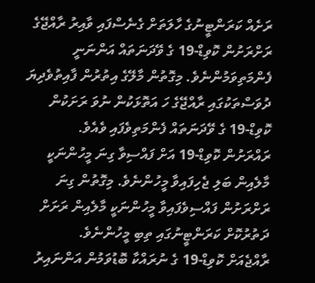ރަށެއް ކަރަންޓީނުގެ ހާލަތަށް ގެނެސްފައި ވާއިރު ރާއްޖޭގެ ރަށްރަށުން ކޮވިޑް-19 ގެ ވޭދަނަތައް އަންނަނީ ފެންމަތިވަމުންނެވެ. މިގޮތުން މާލޭގެ އިތުރުން ފާއިތުވެދިޔަ ދުވަސްތަކުގައި ރާއްޖޭގެ ހަ އަތޮޅަކުން ނުވަ ރަށަކުން ކޮވިޑް-19 ގެ ވޭދަނަތައް ފެންމަތިވެފައި ވެއެވެ.
ރައްރަށުން ކޮވިޑް-19 އަށް ފައްސިވާ ގިނަ މީހުންނަކީ މާލެއިން ބަލި ޖެހިފައިވާ މީހުންނެވެ. މިގޮތުން ގިނަ ރަށްރަށުން ފައްސިވެފައިވާ މީހުންނަކީ މާލެއިން ރަށަށް ދަތުރުކޮށް ކަރަންޓީނުގައި ތިބި މީހުންނެވެ.
ރާއްޖެއަށް ކޮވިޑް-19 ގެ ނުރައްކާ ބޮޑުވަމުން އަންނައިރު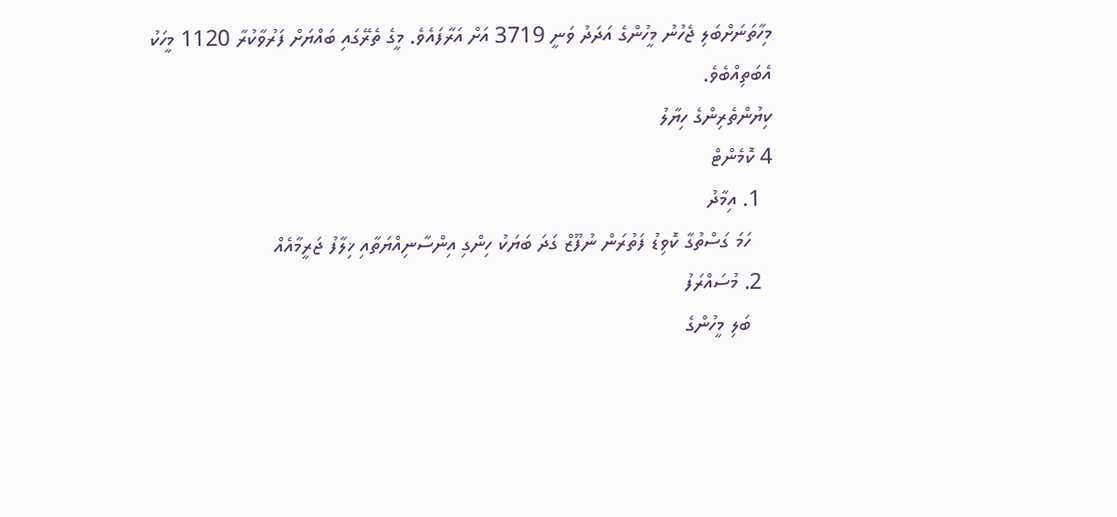މިހާތަނަށްބަލި ޖެހުނު މީހުންގެ އަދަދު ވަނީ 3719 އަށް އަރާފައެވެ. މީގެ ތެރޭގައި ބައްޔަށް ފަރުވާކުރާ 1120 މީހަކު އެބަތިއްބެވެ.
ކިޔުންތެރިންގެ ހިޔާލު
4 ކޮމެންޓް
  1. އިމާދު
    ހަމަ ގަސްތުގާ ކޮވިޑު ފަތުރަން ނުފޫޒް ގަދަ ބަޔަކު ހިންގި އިންސާނިއްޔަތާއި ޚިލާފު ޖަރީމާއެއް
  2. މުސައްރަފު
    ބަލި މީހުންގެ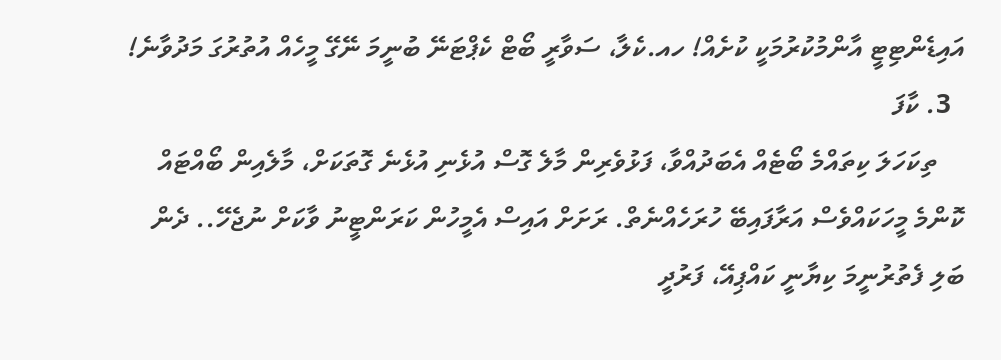އައިޑެންޓިޓީ އާންމުކުރުމަކީ ކުށެއް! ހއ.ކެލާ، ސަވާރީ ބޯޓް ކެޕްޓަނޭ ބުނީމަ ނޭގޭ މީހެއް އުތުރުގަ މަދުވާނެ!
  3. ކާފަ
    ތިކަހަލަ ކިތައްމެ ބޯޓެއް އެބަދުއްވާ، ފަޅުވެރިން މާލެ ގޮސް އުޅެނި އުޅެނެ ގޮތަކަށް، މާލެއިން ބޯއްޓައް ކޮންމެ މީހަކައްވެސް އަރާފައިބޭ ހުރަހެއްނެތް. ރަށަށް އައިސް އެމީހުން ކަރަންޓީނު ވާކަށް ނުޖެހޭ.. ދެން ބަލި ފެތުރުނީމަ ކިޔާނީ ކައްޕިއޭ، ފަރުދީ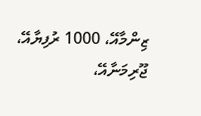ޒިންމާއޭ، 1000 ރުފިޔާއޭ، ޖޫރިމަނާއޭ،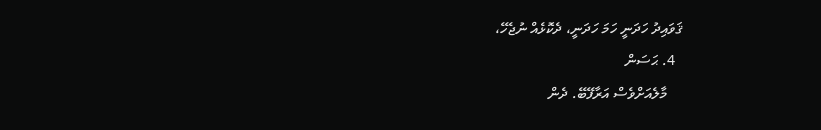ޤަވައިދު ހަދަނީ ހަމަ ހަދަނީ، ދެކޮޅެއް ނުޖެހޭ،
  4. ޙަސަން
    މާލެއަށްވެސް އަރާފޭބޭ. ދެން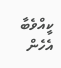ކީއްވެބާ އެހެން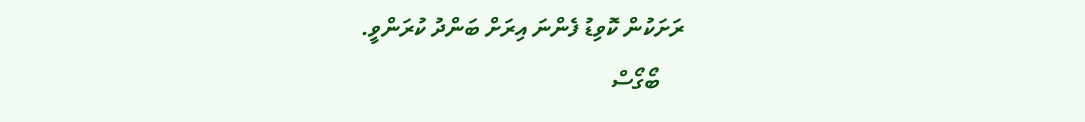ރަށަކުން ކޮވިޑު ފެންނަ އިރަށް ބަންދު ކުރަންވީ.
    ބޯގޯސް